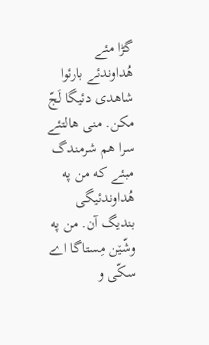گڑا مئے هُداوندئے بارئوا شاهدی دئیگا لَجّ مکن. منی هالتئے سرا هم شرمندگ مبئے که من په هُداوندئیگی بندیگ آن. من په وشّێن مِستاگا اے سکّی و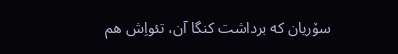سۆریان که برداشت کنگا آن، تئواِش هم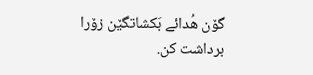گۆن هُدائے بَکشاتگێن زۆرا برداشت کن.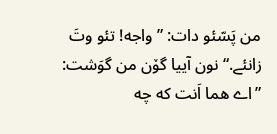من پَسّئو دات: ”واجه! تئو وتَ زانئے.“ نون آییا گۆن من گوَشت: ”اے هما اَنت که چه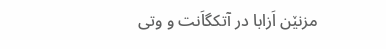مزنێن اَزابا در آتکگاَنت و وتی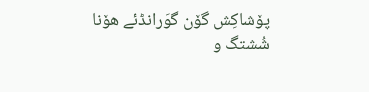پۆشاکِش گۆن گوَرانڈئے هۆنا شُشتگ و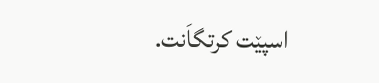اسپێت کرتگاَنت.